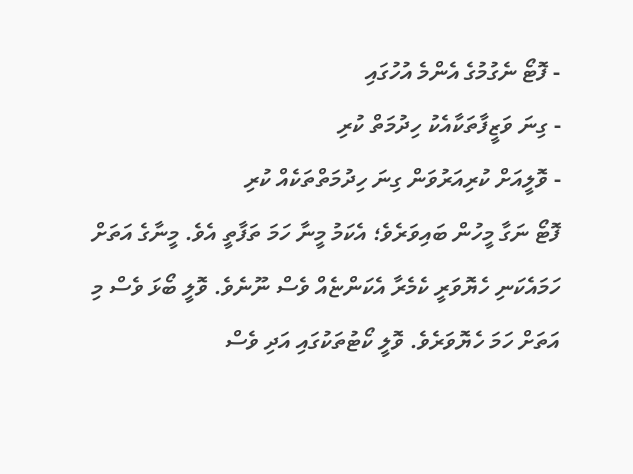- ފޮޓޯ ނެގުމުގެ އެންމެ އުހުގައި
- ގިނަ ވަޒީފާތަކާއެކު ހިދުމަތް ކުރި
- ވޮލީއަށް ކުރިއަރުވަން ގިނަ ހިދުމަތްތަކެއް ކުރި
ފޮޓޯ ނަގާ މީހުން ބައިވަރެވެ؛ އެކަމު މީނާ ހަމަ ތަފާތީ އެވެ. މީނާގެ އަތަށް ހަމައެކަނި ހެޔޮވަރީ ކެމެރާ އެކަންޏެއް ވެސް ނޫނެވެ. ވޮލީ ބޯޅަ ވެސް މި އަތަށް ހަމަ ހެޔޮވަރެވެ. ވޮލީ ކޯޓުތަކުގައި އަދި ވެސް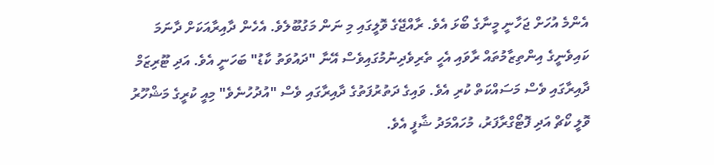އެންމެ އުހަށް ޖަހާނީ މީނާގެ ބޯޅަ އެވެ. ރާއްޖޭގެ ވޮލީގައި މި ނަން މަގުބޫލެވެ. އެހެން ދާއިރާއަކަށް ދާނަމަ ކައިވެނީގެ އިންތިޒާމުތައް ރާވައި އެހީ ތެރިވެދިނުމުގައިވެސް އޭނާ "ދައުވަތު ކާޑު" ބަހަނީ އެވެ. އަދި ޓޫރިޒަމް ދާއިރާގައި ވެސް މަސައްކަތް ކުރި އެވެ. ވައިގެ ދަތުރުފަތުގެ ދާއިރާގައި ވެސް "އުދުހުނެވެ" މިއީ ކުރީގެ މަޝްހޫރު ވޮލީ ކޯޗް އަދި ފޮޓޯގްރާފަރު، މުހައްމަދު ޝާފީ އެވެ.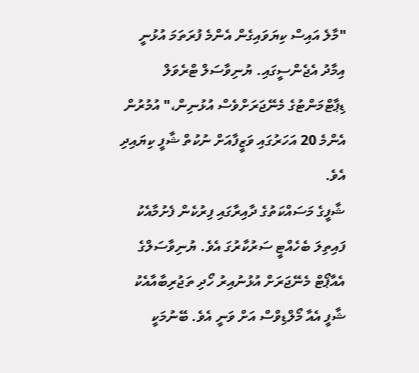"މާލެ އައިސް ކިޔަވައިގެން އެންމެ ފުރަތަމަ އުޅުނީ އިމާދު އެޖެންސީގައި. ޔުނިވާސަލް ޓްރެވަލް ޑިޕާޓްމަންޓުގެ މެނޭޖަރަށްވެސް އުޅުނިން،" އުމުރުން އެންމެ 20 އަހަރުގައި ވަޒީފާއަށް ނުކުތް ޝާފީ ކިޔައިދި އެވެ.
ޝާފީގެ މަސައްކަތުގެ ދާއިރާގައި ފިރުކެން ފެށުމާއެކު ފައިތިލަ ބެހެއްޓީ ސަރުކާރުގަ އެވެ. ޔުނިވާސަލްގެ އެއާޕޯޓް މެނޭޖަރަށް އުޅުނުއިރު ހޯދި ތަޖުރިބާއާއެކު ޝާފީ އެއާ މޯލްޑިވްސް އަށް ވަނީ އެވެ. ބޭނުމަކީ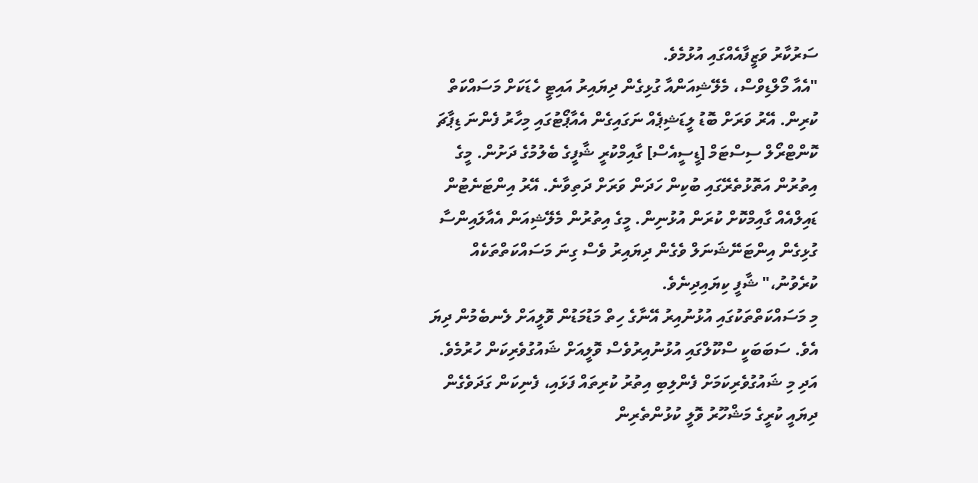ސަރުކާރު ވަޒީފާއެއްގައި އުޅުމެވެ.
"އެއާ މޯލްޑިވްސް، މެލޭޝިއަންއާ ގުޅިގެން ދިޔައިރު އައިޓީ ހެޑަކަށް މަސައްކަތް ކުރިން. އޭރު ވަރަށް ބޮޑު ލީޑަޝިޕެއް ނަގައިގެން އެއާޕޯޓުގައި މިހާރު ފެންނަ ޑިޕާޗަ ކޮންޓްރޯލް ސިސްޓަމް [ޑީސީއެސް] ގާއިމްކުރީ ޝާފީގެ ބެލުމުގެ ދަށުން. މީގެ އިތުރުން އަތޮޅުތެރޭގައި ބުކިން ހަދަން ވަރަށް ދަތިވާނެ. އޭރު އިންޓަނެޓުން ޑައިލްއެއް ގާއިމްކޮށް ކުރަން އުޅުނިން. މީގެ އިތުރުން މެލޭޝިއަން އެއާލައިންސާ ގުޅިގެން އިންޓަނޭޝަނަލް ވެގެން ދިޔައިރު ވެސް ގިނަ މަސައްކަތްތަކެއް ކުރެވުނު،" ޝާފީ ކިޔައިދިނެވެ.
މި މަސައްކަތްތަކުގައި އުޅުނުއިރު އޭނާގެ ހިތް މަޑުމަޑުން ވޮލީއަށް ލެނބެމުން ދިޔަ އެވެ. ސަބަބަކީ ސްކޫލްގައި އުޅުނުއިރުވެސް ވޮލީއަށް ޝައުގުވެރިކަން ހުރުމެވެ. އަދި މި ޝައުގުވެރިކަމަށް ފެންލިބި އިތުރު ކުރިތައް ފަޅައި، ފެނިކަން ގަދަވެގެން ދިޔައީ ކުރީގެ މަޝްހޫރު ވޮލީ ކުޅުންތެރިން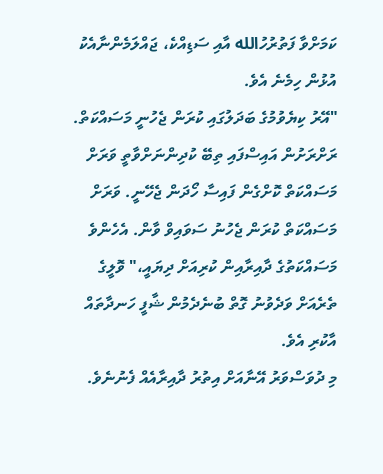ކަމަށްވާ ފަތުރުހުالله އާއި ސަޑިއްކެ، ޖައްލަމެންނާއެކު އުޅުން ހިމެނެ އެވެ.
"އޭރު ކިޔެވުމުގެ ބަދަލުގައި ކުރަން ޖެހުނީ މަސައްކަތް. ރަށްރަށުން އައިސްފައި ތިބޭ ކުދިންނަށްވާތީ ވަރަށް މަސައްކަތް ކޮށްގެން ފައިސާ ހޯދަން ޖެހޭނީ. ވަރަށް މަސައްކަތް ކުރަން ޖެހުނު ސަވައިވް ވާން. އެހެންވެ މަސައްކަތުގެ ދާއިރާއިން ކުރިއަށް ދިޔައީ،" ވޮލީގެ ތެރެއަށް ވަދެވުނު ގޮތް ބުނެދެމުން ޝާފީ ހަނދާތައް އާކުރި އެވެ.
މި ދުވަސްވަރު އޭނާއަށް އިތުރު ދާއިރާއެއް ފެނުނެވެ.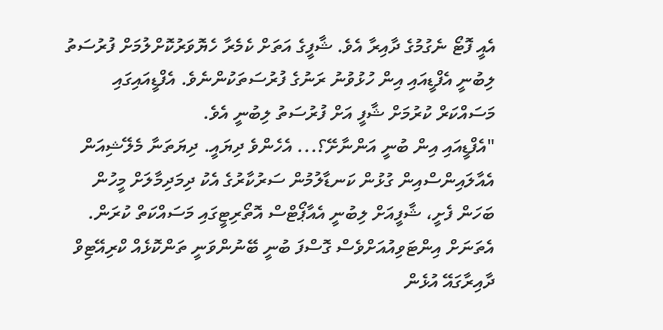އެއީ ފޮޓޯ ނެގުމުގެ ދާއިރާ އެވެ. ޝާފީގެ އަތަށް ކެމެރާ ހެޔޮވަރުކޮށްލުމަށް ފުރުސަތު ލިބުނީ އެފްޑީއައި އިން ހުޅުވުނު ރަނުގެ ފުރުސަތަކުންނެވެ. އެފްޑީއައިގައި މަސައްކަރް ކުރުމަށް ޝާފީ އަށް ފުރުސަތު ލިބުނީ އެވެ.
"އެފްޑީއައި އިން ބުނީ އަންނާށޭ؟... އެހެންވެ ދިޔައީ. ދިޔަތަނާ މެލޭޝިއަން އެއާލައިންސްއިން ގުޅުން ކަނޑާލުމުން ސަރުކާރުގެ އެކު ދިމަދިމާލަށް މީހުން ބަހަން ފެށީ، ޝާފީއަށް ލިބުނީ އެއާޕޯޓްސް އޮތޯރިޓީގައި މަސައްކަތް ކުރަން. އެތަނަށް އިންޓަވިއުއަށްވެސް ގޮސްފަ ބުނީ ބޭނުންވަނީ ތަންކޮޅެއް ކްރިއޭޓިވް ދާއިރާގައޭ އުޅެން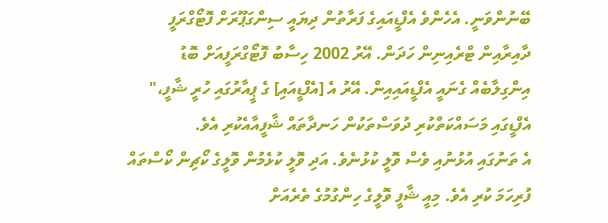ބޭނުންވަނީ. އެހެންވެ އެފްޑީއައިގެ ފަރާތުން ދިޔައީ ސިންގަޕޫރަށް ފޮޓޯގްރަފީ ދާއިރާއިން ޓްރެއިނިން ހަދަން. އޭރު 2002 ހިސާބު ފޮޓޯގްރަފީއަށް ބޮޑު އިންގިލާބެއް ގެނައީ އެފްޑީއައިއިން. އޭރު އެ [އެފްޑީއައި] ގެ ޕީއާރުގައި ހުރީ ޝާފީ،" އެފްޑީގައި މަސައްކަތްކުރި ދުވަސްތަކުން ހަނދާތައް ޝާފީއާއެކުރި އެވެ.
އެ ތަނުގައި އުޅުނުއި ވެސް ވޮލީ ކުޅުނެވެ. އަދި ވޮލީ ކުޅެމުން ވޮލީގެ ކޯޗިން ކޯސްތައް ފުރިހަމަ ކުރި އެވެ. މިއީ ޝާފީ ވޮލީގެ ހިންގުމުގެ ތެރެއަށް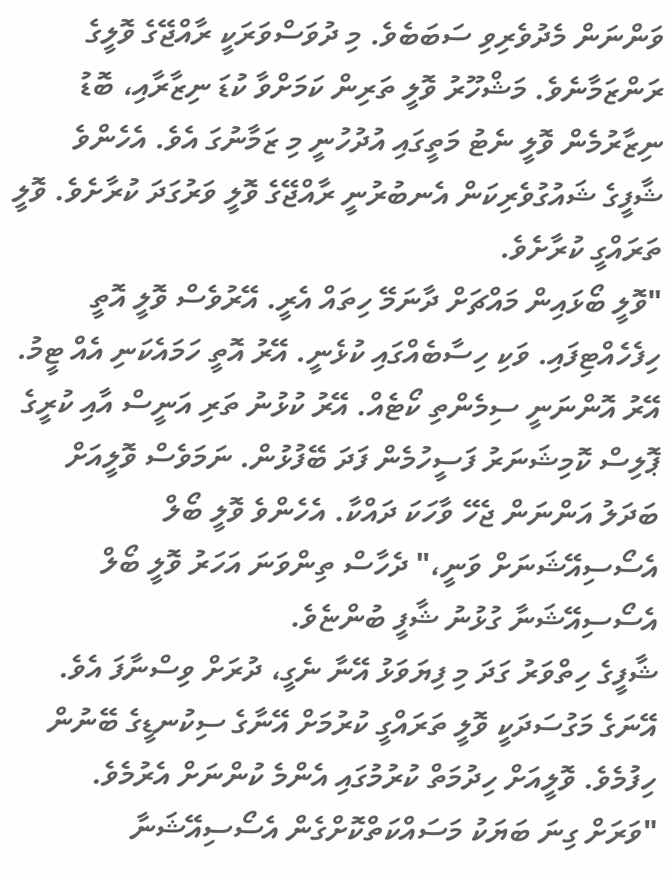ވަންނަން މެދުވެރިވި ސަބަބެވެ. މި ދުވަސްވަރަކީ ރާއްޖޭގެ ވޮލީގެ ރަންޒަމާނެވެ. މަޝްހޫރު ވޮލީ ތަރިން ކަމަށްވާ ކުޑަ ނިޒާރާއި، ބޮޑު ނިޒާރުމެން ވޮލީ ނެޓު މަތީގައި އުދުހުނީ މި ޒަމާނުގަ އެވެ. އެހެންވެ ޝާފީގެ ޝައުގުވެރިކަން އެނބުރުނީ ރާއްޖޭގެ ވޮލީ ވަރުގަދަ ކުރާށެވެ. ވޮލީ ތަރައްގީ ކުރާށެވެ.
"ވޮލީ ބޯޅައިން މައްޗަށް ދާނަމޭ ހިތައް އެރީ. އޭރުވެސް ވޮލީ އޮތީ ހިފެހެއްޓިފައި. ވަކި ހިސާބެއްގައި ކުޅެނީ. އޭރު އޮތީ ހަމައެކަނި އެއް ޓީމު. އޭރު އޮންނަނީ ސިމެންތި ކޯޓެއް. އޭރު ކުޅުނު ތަރި އަނީސް އާއި ކުރީގެ ޕޮލިސް ކޮމިޝަނަރު ފަސީހުމެން ފަދަ ބޭފުޅުން. ނަމަވެސް ވޮލީއަށް ބަދަލު އަންނަން ޖެހޭ ވާހަކަ ދައްކާ. އެހެންވެ ވޮލީ ބޯލް އެސޯސިއޭޝަނަށް ވަނީ،" ދެހާސް ތިންވަނަ އަހަރު ވޮލީ ބޯލް އެސޯސިއޭޝަނާ ގުޅުނު ޝާފީ ބުންޏެވެ.
ޝާފީގެ ހިތްވަރު ގަދަ މި ފިޔަވަޅު އޭނާ ނެގީ، ދުރަށް ވިސްނާފަ އެވެ. އޭނަގެ މަގުސަދަކީ ވޮލީ ތަރައްގީ ކުރުމަށް އޭނާގެ ސިކުނޑީގެ ބޭނުން ހިފުމެވެ. ވޮލީއަށް ހިދުމަތް ކުރުމުގައި އެންމެ ކުންނަށް އެރުމެވެ.
"ވަރަށް ގިނަ ބަޔަކު މަސައްކަތްކޮށްގެން އެސޯސިއޭޝަނާ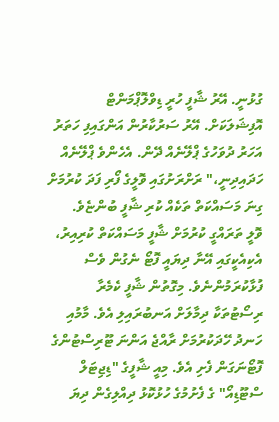ގުޅުނީ. އޭރު ޝާފީ ހުރީ ޑިވްލޮޕްމަންޓް އޮފިޝަލަކަށް. އޭރު ސަރުކާރުން އަންގައިފި ހަތަރު އަހަރު ދުވަހުގެ ޕްލޭނެއް ދޭން. އެހެންވެ ޕްލޭނެއް ހަދައިދިނީ،" ރަށްރަށުގައި ވޮލީގެ ފޯރި ފަދަ ކުރުމަށް ގިނަ މަސައްކަތް ތަކެއް ކުރި ޝާފީ ބުންޏެވެ.
ވޮލީ ތަރައްގީ ކުރުމަށް ޝާފީ މަސައްކަތް ކުރިއިރު، އެކިއެކީގައި އޭނާ ދިޔައީ ފޮޓޯ ނެގުން ވެސް ފުޅާކުރަމުންނެވެ. މިގޮތުން ޝާފީ ކެމެރާ ރިސޯޓުތަކާ ދިމާލަށް އަނބުރައިލި އެވެ. މާމުއި ހަނދު ހޭދަކުރުމަށް ރާއްޖެ އަންނަ ޓޫރިސްޓުންގެ ފޮޓޯނަގަން ފެށި އެވެ. މިއީ ޝާފީގެ "ޑިޖިޓަލް ސްޓޫޑިއޯ" ގެ ފެށުމުގެ ހުޅުކޮޅު ދިއްލިގެން ދިޔަ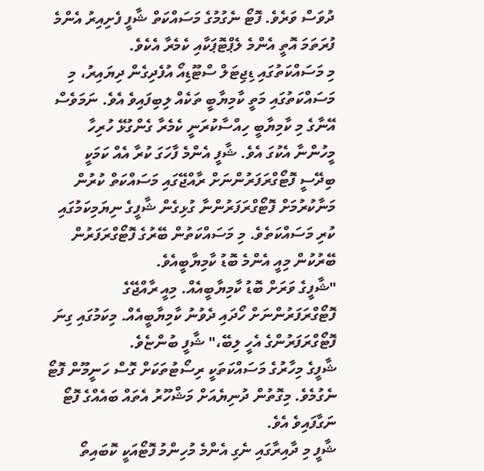ދުވަސް ވަރެވެ. ފޮޓޯ ނެގުމުގެ މަސައްކަތް ޝާފީ ފެށިއިރު އެންމެ ފުރަތަމަ އޮތީ އެންމެ ލެޕްޓޮޕަކާއި ކެމެރާ އެކެވެ.
މި މަސައްކަތުގައި ޑިޖިޓަލް ސްޓޫޑިއޯ އުފެދިގެން ދިޔައިރު، މި މަސައްކަތުގައި މަތީ ކާމިޔާބީ ތަކެއް ލިބިފައިވެ އެވެ. ނަމަވެސް އޭނާގެ މި ކާމިޔާބީ ހިއްސާކުރަނީ ކެމެރާ ގެންގުޅޭ ހުރިހާ މީހުންނާ އެކުގަ އެވެ. ޝާފީ އެންމެ ފާހަގަ ކުރާ އެއް ކަމަކީ ބިދޭސީ ފޮޓޯގްރަފަރުންނަށް ރާއްޖޭގައި މަސައްކަތް ކުރުން މަނާކުރުމަށް ފޮޓޯގްރަފަރުންނާ ގުޅިގެން ޝާފީގެ ނިޔަމިކަމުގައި ކުރި މަސައްކަތެވެ. މި މަސައްކަތުން ބޭރުގެ ފޮޓޯގްރަފަރުން ބޭރުކުން މިއީ އެންމެ ބޮޑު ކާމިޔާބީއެވެ.
"ޝާފީގެ ވަރަށް ބޮޑު ކާމިޔާބީއެއް. މިއީ ރާއްޖޭގެ ފޮޓޯގްރަފަރުންނަށް ހޯދައި ދެވުނު ކާމިޔާބީއެއް. މިކަމުގައި ގިނަ ފޮޓޯގްރަފަރުންގެ އެހީ ލިބޭ،" ޝާފީ ބުންޏެވެ.
ޝާފީގެ މިހާރުގެ މަސައްކަތަކީ ރިސޯޓުތަކަށް ގޮސް ހަނީމޫން ފޮޓޯ ނެގުމެވެ. މިގޮތުން ދުނިޔެއަށް މަޝްހޫރު އެތައް ބައެއްގެ ފޮޓޯ ނަގާފައިވެ އެވެ.
ޝާފީ މި ދާއިރާގައި ނެގި އެންމެ މުހިންމު ފޮޓޯއަކީ ކޮބައިތޯ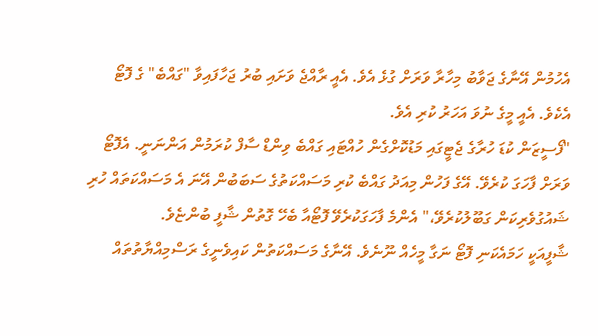އެހުމުން އޭނާގެ ޖަވާބު މިހާރާ ވަރަށް ގުޅެ އެވެ. އެއީ ރާއްޖެ ވަށައި ބުރު ޖަހާފައިވާ "ގައްބެ" ގެ ފޮޓޯ އެކެވެ. އެއީ މީގެ ނުވަ އަހަރު ކުރި އެވެ.
"ފޯސީޒަން ކުޑަ ހުރާގެ ޖެޓީގައި މަޑުކޮށްގެން ހުއްޓައި ގައްބެ ވިންޑް ސާފް ކުރަމުން އަންނަނީ. އެފޮޓޯ ވަރަށް ފާހަގަ ކުރެވޭ. އޭގެ ފަހުން މިއަދު ގައްބެ ކުރި މަސައްކަތުގެ ސަބަބުން އޭނަ އެ މަސައްކަތައް ހުރި ޝައުގުވެރިކަން ގަބޫލުކުރެވޭ،" އެންމެ ފާހަގަކުރެވޭ ފޮޓޯއާ ބެހޭ ގޮތުން ޝާފީ ބުންޏެވެ.
ޝާފީއަކީ ހަމައެކަނި ފޮޓޯ ނަގާ މީހެއް ނޫނެވެ. އޭނާގެ މަސައްކަތުން ކައިވެނީގެ ރަސްމިއްޔާތުތައް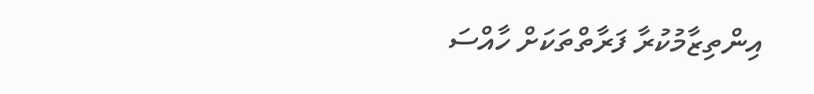އިންތިޒާމުކުރާ ފަރާތްތަކަށް ހާއްސަ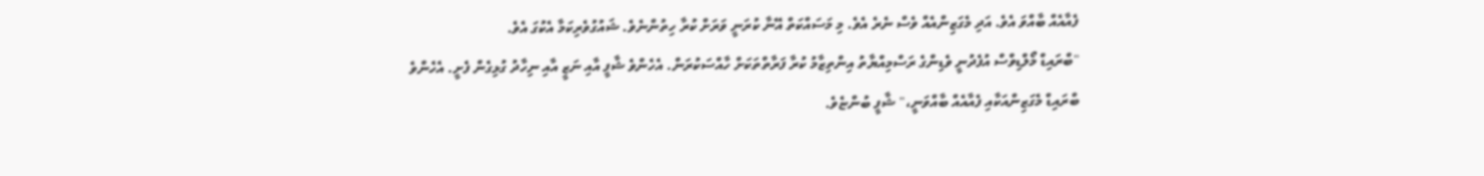ފެއާއެއް ބާއްވަ އެވެ. އަދި މެގަޒިންއެއް ވެސް ނެރެ އެވެ. މި މަސައްކަތް އޭނާ ކުރަނީ ވަރަށް ކުރާ ހިތުންނެވެ. ޝައުގުވެރިކަމާ އެކުގަ އެވެ.
"ބްރައިޑް މޯލްޑިވްސް އުފެދުނީ ވެޑިންގެ ރަސްމިއްޔާތު އިންތިޒާމު ކުރާ ފަރާތްތަކަށް ހާއްސަކުރަން. އެހެންވެ ޝާފީ އާއި ނަޒީ އާއި ނިހާދު ގުޅިގެން ފެށީ. އެހެންވެ ބްރައިޑް މެގަޒިންއަކާއި ފެއާއެއް ބާއްވަނީ،" ޝާފީ ބުންޏެވެ.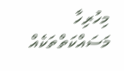މިހުރިހާ މަސައްކަތްތަކެއް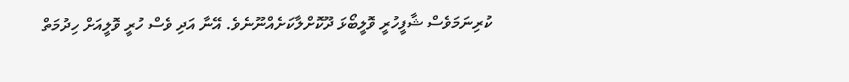ކުރިނަމަވެސް ޝާފީހުރީ ވޮލީބޯޅަ ދޫކޮށްލާކަށެއްނޫނެވެ. އޭނާ އަދި ވެސް ހުރީ ވޮލީއަށް ހިދުމަތް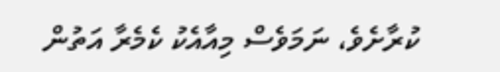ކުރާށެވެ، ނަމަވެސް މިއާއެކު ކެމެރާ އަތުން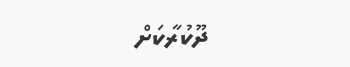ދޫކުރާކަށް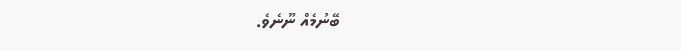ބޭނުމެއް ނޫނެވެ.